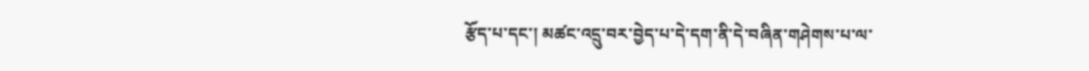རྩོད་པ་དང་། མཚང་འདྲུ་བར་བྱེད་པ་དེ་དག་ནི་དེ་བཞིན་གཤེགས་པ་ལ་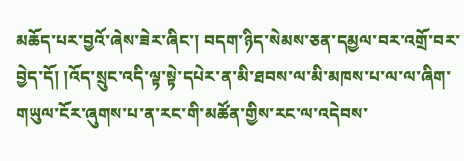མཆོད་པར་བྱའོ་ཞེས་ཟེར་ཞིང་། བདག་ཉིད་སེམས་ཅན་དམྱལ་བར་འགྲོ་བར་བྱེད་དོ། །འོད་སྲུང་འདི་ལྟ་སྟེ་དཔེར་ན་མི་ཐབས་ལ་མི་མཁས་པ་ལ་ལ་ཞིག་གཡུལ་ངོར་ཞུགས་པ་ན་རང་གི་མཚོན་གྱིས་རང་ལ་འདེབས་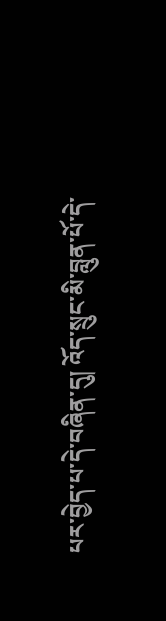པར་བྱེད་པ་དེ་བཞིན་དུ། འོད་སྲུང་མི་བླུན་པོ་དེ་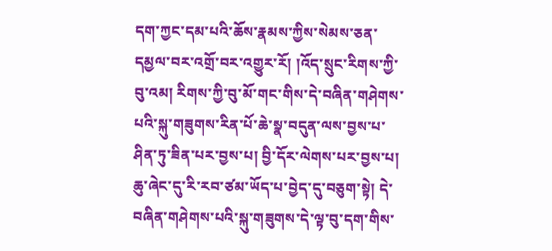དག་ཀྱང་དམ་པའི་ཆོས་རྣམས་ཀྱིས་སེམས་ཅན་དམྱལ་བར་འགྲོ་བར་འགྱུར་རོ། །འོད་སྲུང་རིགས་ཀྱི་བུ་འམ། རིགས་ཀྱི་བུ་མོ་གང་གིས་དེ་བཞིན་གཤེགས་པའི་སྐུ་གཟུགས་རིན་པོ་ཆེ་སྣ་བདུན་ལས་བྱས་པ་ཤིན་ཏུ་ཟིན་པར་བྱས་པ། བྱི་དོར་ལེགས་པར་བྱས་པ། ཆུ་ཞེང་དུ་རི་རབ་ཙམ་ཡོད་པ་བྱེད་དུ་བཅུག་སྟེ། དེ་བཞིན་གཤེགས་པའི་སྐུ་གཟུགས་དེ་ལྟ་བུ་དག་གིས་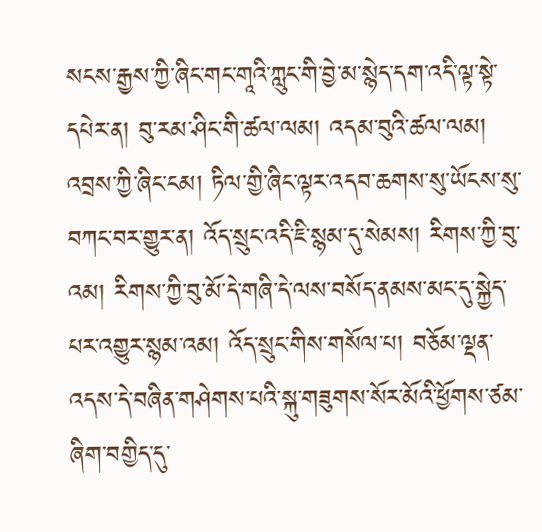སངས་རྒྱས་ཀྱི་ཞིང་གང་གཱའི་ཀླུང་གི་བྱེ་མ་སྙེད་དག་འདི་ལྟ་སྟེ་དཔེར་ན། བུ་རམ་ཤིང་གི་ཚལ་ལམ། འདམ་བུའི་ཚལ་ལམ། འབྲས་ཀྱི་ཞིང་ངམ། ཏིལ་གྱི་ཞིང་ལྟར་འདབ་ཆགས་སུ་ཡོངས་སུ་བཀང་བར་གྱུར་ན། འོད་སྲུང་འདི་ཇི་སྙམ་དུ་སེམས། རིགས་ཀྱི་བུ་འམ། རིགས་ཀྱི་བུ་མོ་དེ་གཞི་དེ་ལས་བསོད་ནམས་མང་དུ་སྐྱེད་པར་འགྱུར་སྙམ་འམ། འོད་སྲུང་གིས་གསོལ་པ། བཅོམ་ལྡན་འདས་དེ་བཞིན་གཤེགས་པའི་སྐུ་གཟུགས་སོར་མོའི་ཕྱོགས་ཙམ་ཞིག་བགྱིད་དུ་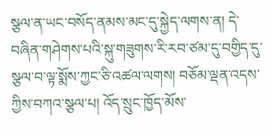སྩལ་ན་ཡང་བསོད་ནམས་མང་དུ་སྐྱེད་ལགས་ན། དེ་བཞིན་གཤེགས་པའི་སྐུ་གཟུགས་རི་རབ་ཙམ་དུ་བགྱིད་དུ་སྩལ་བ་ལྟ་སྨོས་ཀྱང་ཅི་འཚལ་ལགས། བཅོམ་ལྡན་འདས་ཀྱིས་བཀའ་སྩལ་པ། འོད་སྲུང་ཁྱོད་མོས་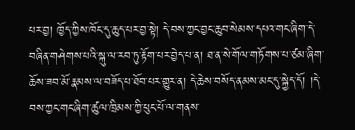པར་བྱ། ཁྱོད་ཀྱིས་ཁོང་དུ་ཆུད་པར་བྱ་སྟེ། དེ་བས་ཀྱང་བྱང་ཆུབ་སེམས་དཔའ་གང་ཞིག་དེ་བཞིན་གཤེགས་པའི་སྐུ་ལ་རབ་ཏུ་རྟོག་པར་བྱེད་པ་ན། ཐ་ན་སེ་གོལ་གཏོགས་པ་ཙམ་ཞིག་ཆོས་ཟབ་མོ་རྣམས་ལ་བཟོད་པ་ཐོབ་པར་གྱུར་ན། དེ་ཆེས་བསོད་ནམས་མང་དུ་སྐྱེད་དོ། །དེ་བས་ཀྱང་གང་ཞིག་ཚུལ་ཁྲིམས་ཀྱི་ཕུང་པོ་ལ་གནས་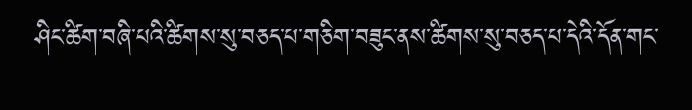ཤིང་ཚིག་བཞི་པའི་ཚིགས་སུ་བཅད་པ་གཅིག་བཟུང་ནས་ཚིགས་སུ་བཅད་པ་དེའི་དོན་གང་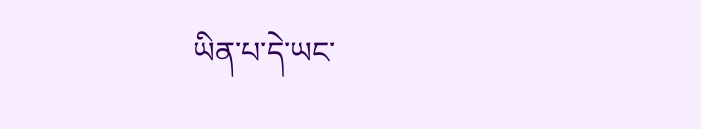ཡིན་པ་དེ་ཡང་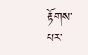རྟོགས་པར་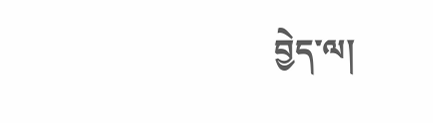བྱེད་ལ།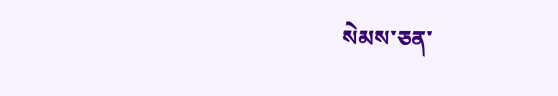སེམས་ཅན་